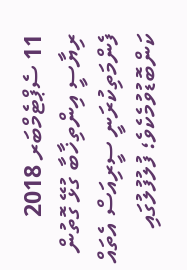11 ސެޕްޓެމްބަރ 2018
ރިޔާސީ އިންތިޚާބާ ގުޅޭ ގޮތުން ފެންމަތިކުރަނީ ސީރިއަސް އެތައް ކަންބޮޑުވުމެކެވެ؛ ފުލުފުލުގައި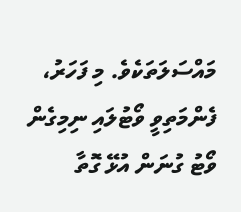މައްސަލަތަކެވެ. މި ފަހަރު، ފެންމަތިވީ ވޯޓުލައި ނިމިގެން ވޯޓު ގުނަން އުޅޭ ގޮތާ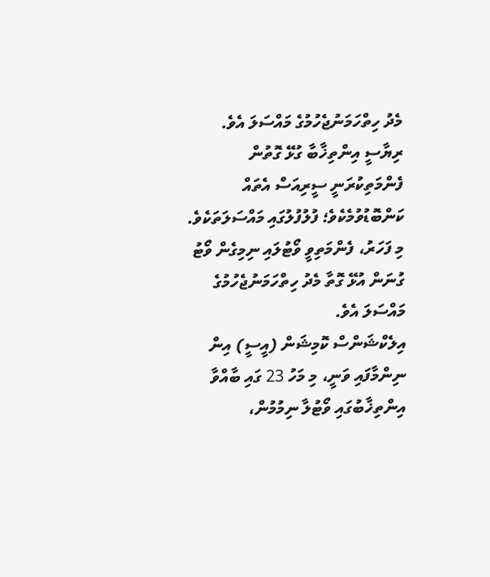މެދު ހިތްހަމަނުޖެހުމުގެ މައްސަލަ އެވެ.
ރިޔާސީ އިންތިޚާބާ ގުޅޭ ގޮތުން ފެންމަތިކުރަނީ ސީރިއަސް އެތައް ކަންބޮޑުވުމެކެވެ؛ ފުލުފުލުގައި މައްސަލަތަކެވެ. މި ފަހަރު، ފެންމަތިވީ ވޯޓުލައި ނިމިގެން ވޯޓު ގުނަން އުޅޭ ގޮތާ މެދު ހިތްހަމަނުޖެހުމުގެ މައްސަލަ އެވެ.
އިލެކްޝަންސް ކޮމިޝަން (އީސީ) އިން ނިންމާފައި ވަނީ، މި މަހު 23 ގައި ބާއްވާ އިންތިޚާބުގައި ވޯޓުލާ ނިމުމުން،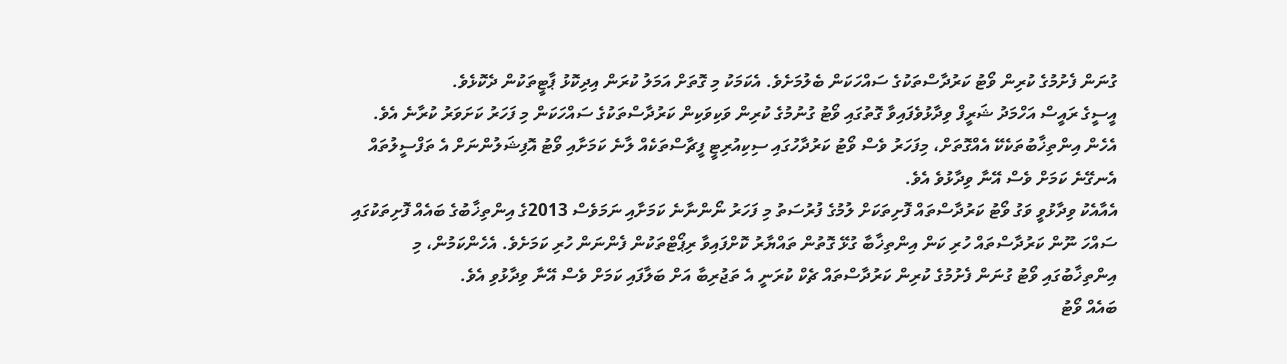ގުނަން ފެށުމުގެ ކުރިން ވޯޓު ކަރުދާސްތަކުގެ ސައްހަކަން ބެލުމަށެވެ. އެކަމަކު މި ގޮތަށް އަމަލު ކުރަން އިދިކޮޅު ޕާޓީތަކުން ދެކޮޅެވެ.
އީސީގެ ރައީސް އަހްމަދު ޝަރީފް ވިދާޅުވެފައިވާ ގޮތުގައި ވޯޓު ގުނުމުގެ ކުރިން ވަކިވަކިން ކަރުދާސްތަކުގެ ސައްހަކަން މި ފަހަރު ކަށަވަރު ކުރާނެ އެވެ. އެހެން އިންތިޚާބުތަކެކޭ އެއްގޮތަށް، މިފަހަރު ވެސް ވޯޓު ކަރުދާހުގައި ސިކިއުރިޓީ ފީޗާސްތަކެއް ލާނެ ކަމަށާއި ވޯޓު އޮފިޝަލުންނަށް އެ ތަފްސީލުތައް އެނގޭނެ ކަމަށް ވެސް އޭނާ ވިދާޅުވެ އެވެ.
އެއާއެކު ވިދާޅުވީ ވަގު ވޯޓު ކަރުދާސްތައް ފޮށިތަކަށް ލުމުގެ ފުރުސަތު މި ފަހަރު ނޯންނާނެ ކަމަށާއި ނަމަވެސް 2013ގެ އިންތިޚާބުގެ ބައެއް ފޮށިތަކުގައި ސައްހަ ނޫން ކަރުދާސްތައް ހުރި ކަން އިންތިޚާބާ ގުޅޭ ގޮތުން ތައްޔާރު ކޮށްފައިވާ ރިޕޯޓްތަކުން ފެންނަން ހުރި ކަމަށެވެ. އެހެންކަމުން، މި އިންތިޚާބުގައި ވޯޓު ގުނަން ފެށުމުގެ ކުރިން ކަރުދާސްތައް ޗެކް ކުރަނީ އެ ތަޖުރިބާ އަށް ބަލާފައި ކަމަށް ވެސް އޭނާ ވިދާޅުވި އެވެ.
ބައެއް ވޯޓު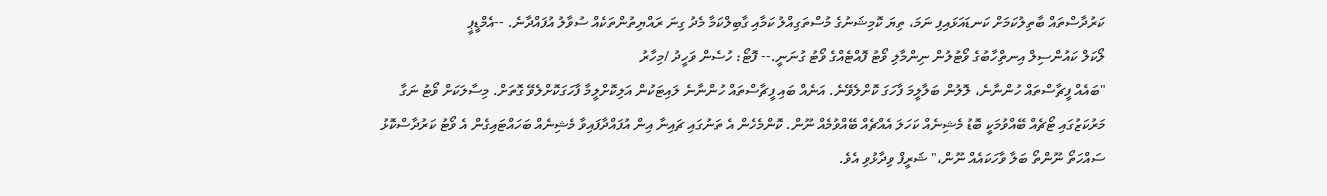ކަރުދާސްތައް ބާތިލުކަމަށް ކަނޑައަޅައިފި ނަމަ، ތިޔަ ކޮމިޝަނުގެ މުސްތަގިއްލު ކަމާއި ގާބިލްކަމާ މެދު ގިނަ ރައްޔިތުންތަކެއް ސުވާލު އުފައްދާނެ. --އެމްޑީޕީ
ލޯކަލް ކައުންސިލް އިނތިްހާބުގެ ވޯޓުލުން ނިންމާލި ވޯޓު ފޮއްޓެއްގެ ވޯޓު ގުނަނީ.-- ފޮޓޯ: ހުސެން ވަހީދު /މިހާރު
"ބައެއް ފީޗާސްތައް ހުންނާނެ، ލޮލުން ބަލާލީމަ ފާހަގަ ކޮށްލެވޭނެ. އަނެއް ބައި ފީޗާސްތައް ހުންނާނެ ލައިޓަކުން އަލިކޮށްލީމާ ފާހަގަކޮށްލެވޭ ގޮތަށް. މިސާލަކަށް ވޯޓު ނަގާ މަރުކަޒުގައި ޓޯޗެއް ބޭއްވުމަކީ ބޮޑު މެޝިނެއް ކަހަލަ އެއްޗެއް ބޭއްވުމެއް ނޫން. ކޮންމެހެން އެ ތަނުގައި ޗައިނާ އިން އުފައްދާފައިވާ މެޝިނެއް ބަހައްޓައިގެން އެ ވޯޓު ކަރުދާސްކޮޅު ސައްހަތޯ ނޫންތޯ ބަލާ ވާހަކައެއް ނޫން،" ޝަރީފް ވިދާޅުވި އެވެ.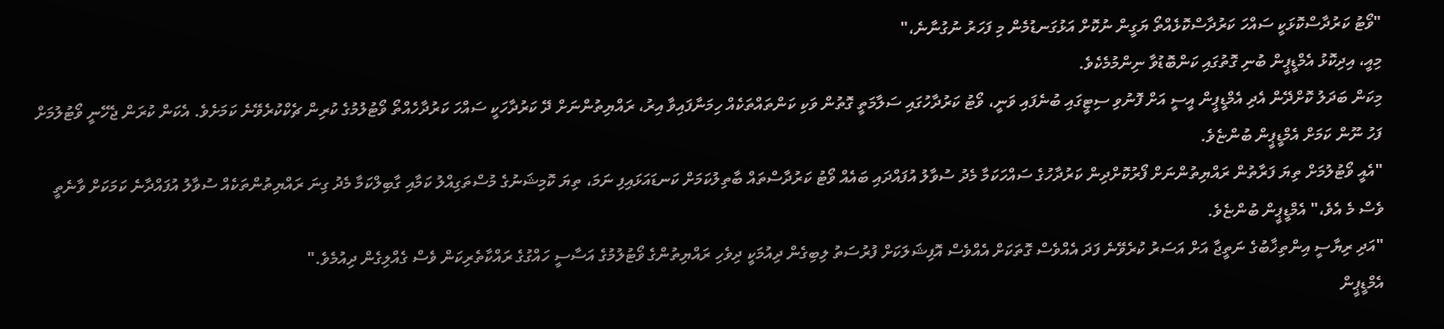"ވޯޓު ކަރުދާސްކޮޅަކީ ސައްހަ ކަރުދާސްކޮޅެއްތޯ ޔަގީން ނުކޮށް އަޅުގަނޑުމެން މި ފަހަރު ނުގުނާނެ،"
މިއީ، އިދިކޮޅު އެމްޑީޕީން ބުނި ގޮތުގައި ކަންބޮޑުވާ ނިންމުމެކެވެ.
މިކަން ބަދަލު ކޮށްދޭން އެދި އެމްޑީޕީން އީސީ އަށް ފޮނުވި ސިޓީގައި ބުނެފައި ވަނީ، ވޯޓު ކަރުދާހުގައި ސަލާމަތީ ގޮތުން ވަކި ކަންތައްތަކެއް ހިމަނާފައިވާ އިރު، ރައްޔިތުންނަށް ދޭ ކަރުދާހަކީ ސައްހަ ކަރުދާހެއްތޯ ވޯޓުލުމުގެ ކުރިން ޗެކްކުރެވޭނެ ކަމަށެވެ. އެކަން ކުރަން ޖެހޭނީ ވޯޓުލުމަށް ފަހު ނޫން ކަމަށް އެމްޑީޕީން ބުންޏެވެ.
"އެއީ ވޯޓުލުމަށް ތިޔަ ފަރާތުން ރައްޔިތުންނަށް ފޯރުކޮށްދިން ކަރުދާހުގެ ސައްހަކަމާ މެދު ސުވާލު އުފައްދައި ބައެއް ވޯޓު ކަރުދާސްތައް ބާތިލުކަމަށް ކަނޑައަޅައިފި ނަމަ، ތިޔަ ކޮމިޝަނުގެ މުސްތަގިއްލު ކަމާއި ގާބިލްކަމާ މެދު ގިނަ ރައްޔިތުންތަކެއް ސުވާލު އުފައްދާނެ ކަމަކަށް ވާނެތީ ވެސް މެ އެވެ،" އެމްޑީޕީން ބުންޏެވެ.
"އަދި ރިޔާސީ އިންތިޚާބުގެ ނަތީޖާ އަށް އަސަރު ކުރެވޭނެ ފަދަ އެއްވެސް ގޮތަކަށް އެއްވެސް އޮފިޝަލަކަށް ފުރުސަތު ލިބިގެން ދިއުމަކީ ދިވެހި ރައްޔިތުންގެ ވޯޓުލުމުގެ އަސާސީ ހައްގުގެ ރައްކާތެރިކަން ވެސް ގެއްލިގެން ދިއުމެވެ."
އެމްޑީޕީން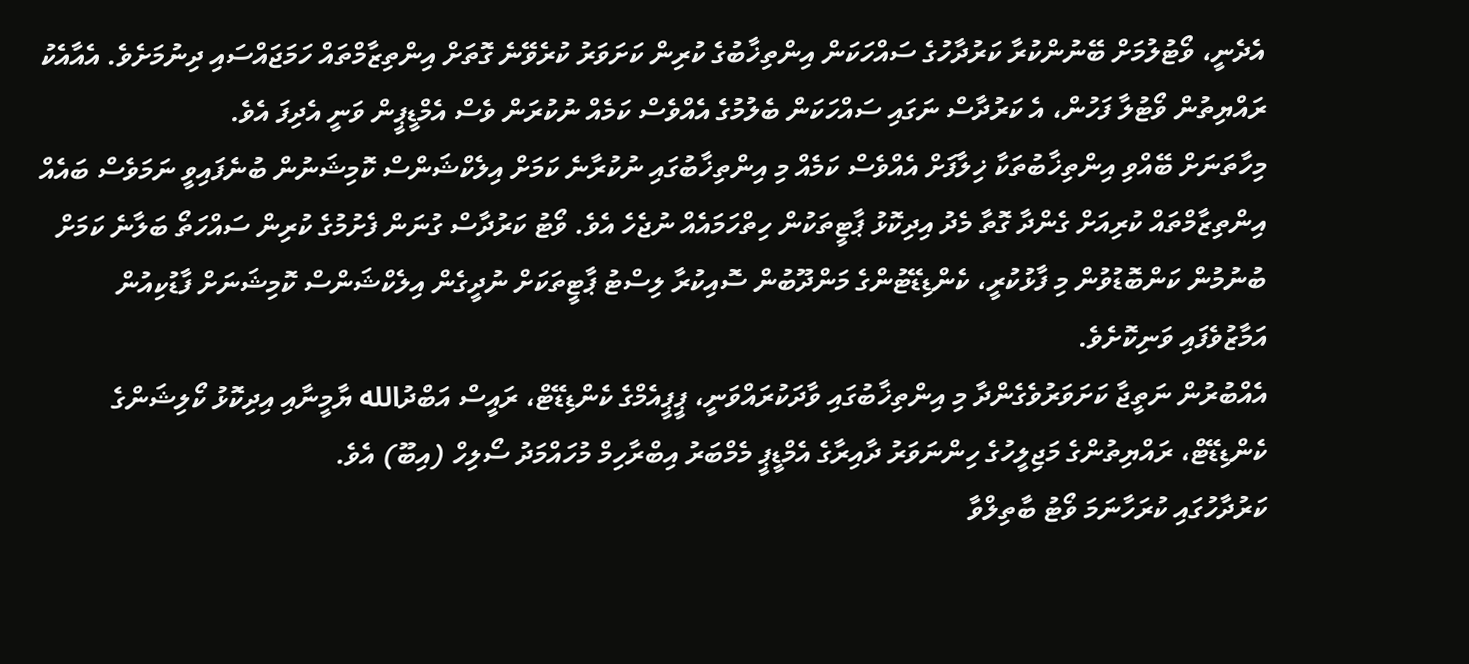އެދެނީ، ވޯޓުލުމަށް ބޭނުންކުރާ ކަރުދާހުގެ ސައްހަކަން އިންތިޚާބުގެ ކުރިން ކަށަވަރު ކުރެވޭނެ ގޮތަށް އިންތިޒާމްތައް ހަމަޖައްސައި ދިނުމަށެވެ. އެއާއެކު ރައްޔިތުން ވޯޓުލާ ފަހުން، އެ ކަރުދާސް ނަގައި ސައްހަކަން ބެލުމުގެ އެއްވެސް ކަމެއް ނުކުރަން ވެސް އެމްޑީޕީން ވަނީ އެދިފަ އެވެ.
މިހާތަނަށް ބޭއްވި އިންތިޚާބުތަކާ ޚިލާފަށް އެއްވެސް ކަމެއް މި އިންތިޚާބުގައި ނުކުރާނެ ކަމަށް އިލެކްޝަންސް ކޮމިޝަނުން ބުނެފައިވީ ނަމަވެސް ބައެއް އިންތިޒާމްތައް ކުރިއަށް ގެންދާ ގޮތާ މެދު އިދިކޮޅު ޕާޓީތަކުން ހިތްހަމައެއް ނުޖެހެ އެވެ. ވޯޓު ކަރުދާސް ގުނަން ފެށުމުގެ ކުރިން ސައްހަތޯ ބަލާނެ ކަމަށް ބުނުމުން ކަންބޮޑުވުން މި ފާޅުކުރީ، ކެންޑިޑޭޓުންގެ މަންދޫބުން ސޮއިކުރާ ލިސްޓު ޕާޓީތަކަށް ނުދީގެން އިލެކްޝަންސް ކޮމިޝަނަށް ފާޑުކިއުން އަމާޒުވެފައި ވަނިކޮށެވެ.
އެއްބުރުން ނަތީޖާ ކަށަވަރުވެގެންދާ މި އިންތިޚާބުގައި ވާދަކުރައްވަނީ، ޕީޕީއެމްގެ ކެންޑިޑޭޓް، ރައީސް އަބްދުالله ޔާމީނާއި އިދިކޮޅު ކޯލިޝަންގެ ކެންޑިޑޭޓް، ރައްޔިތުންގެ މަޖިލީހުގެ ހިންނަވަރު ދާއިރާގެ އެމްޑީޕީ މެމްބަރު އިބްރާހިމް މުހައްމަދު ސޯލިހް (އިބޫ) އެވެ.
ކަރުދާހުގައި ކުރަހާނަމަ ވޯޓު ބާތިލްވާ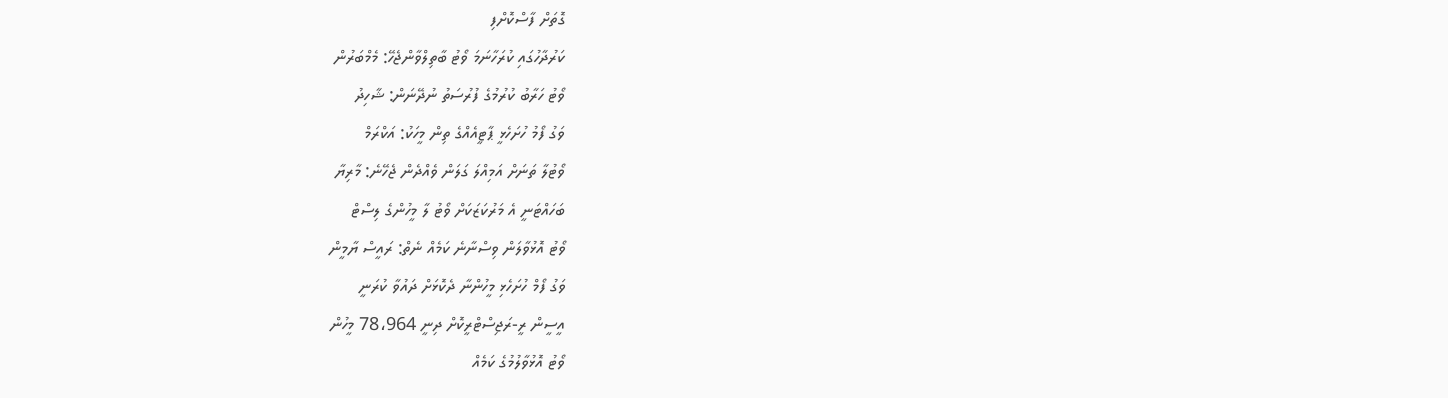ގޮތަށް ފާސްކޮށްފި
ކަރުދާހުގައި ކުރަހާނަމަ ވޯޓު ބާތިލްވާންޖެހޭ: މެމްބަރުން
ވޯޓު ހަރާބު ކުރުމުގެ ފުރުސަތު ނުދޭނަން: ޝާހިދު
ވަގު ފޯމު ހުށަހެޅީ ޕާޓީއެއްގެ ތިން މީހަކު: އަކްރަމް
ވޯޓުލާ ތަނަށް އަމިއްލަ ގަލަން ވެއްދެން ޖެހޭނެ: މާރިޔާ
ބަހައްޓަނީ އެ މަރުކަޒަކަށް ވޯޓު ލާ މީހުންގެ ލިސްޓް
ވޯޓު އޮޅުވާލަން ވިސްނާނެ ކަމެއް ނެތް: ރައީސް ޔާމީން
ވަގު ފޯމް ހުށަހެޅި މީހުންނާ ދެކޮޅަށް ދައުވާ ކުރަނީ
އީސީން ރީ-ރަޖިސްޓްރީކޮށް ދިނީ 78،964 މީހުން
ވޯޓު އޮޅުވާލުމުގެ ކަމެއް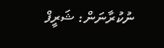ނުކުރާނަން: ޝަރީފް